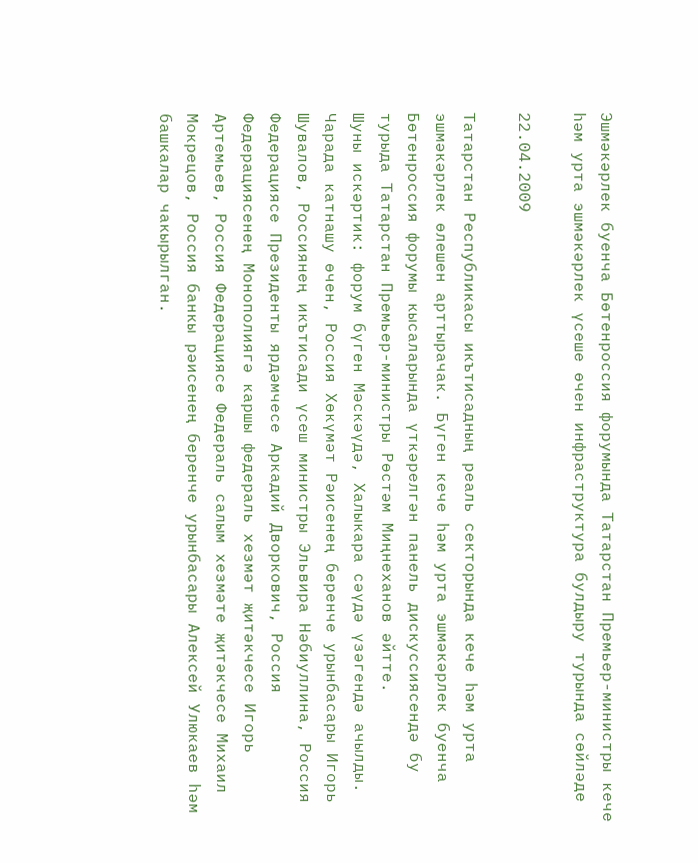Эшмәкәрлек буенча Бөтенроссия форумында Татарстан Премьер-министры кече һәм урта эшмәкәрлек үсеше өчен инфраструктура булдыру турында сөйләде

22.04.2009

Татарстан Республикасы икътисадның реаль секторында кече һәм урта эшмәкәрлек өлешен арттырачак. Бүген кече һәм урта эшмәкәрлек буенча Бөтенроссия форумы кысаларында үткәрелгән панель дискуссиясендә бу турыда Татарстан Премьер-министры Рөстәм Миңнеханов әйтте.
Шуны искәртик: форум бүген Мәскәүдә, Халыкара сәүдә үзәгендә ачылды. Чарада катнашу өчен, Россия Хөкүмәт Рәисенең беренче урынбасары Игорь Шувалов, Россиянең икътисади үсеш министры Эльвира Нәбиуллина, Россия Федерациясе Президенты ярдәмчесе Аркадий Дворкович, Россия Федерациясенең Монополиягә каршы федераль хезмәт җитәкчесе Игорь Артемьев, Россия Федерациясе Федераль салым хезмәте җитәкчесе Михаил Мокрецов, Россия банкы рәисенең беренче урынбасары Алексей Улюкаев һәм башкалар чакырылган.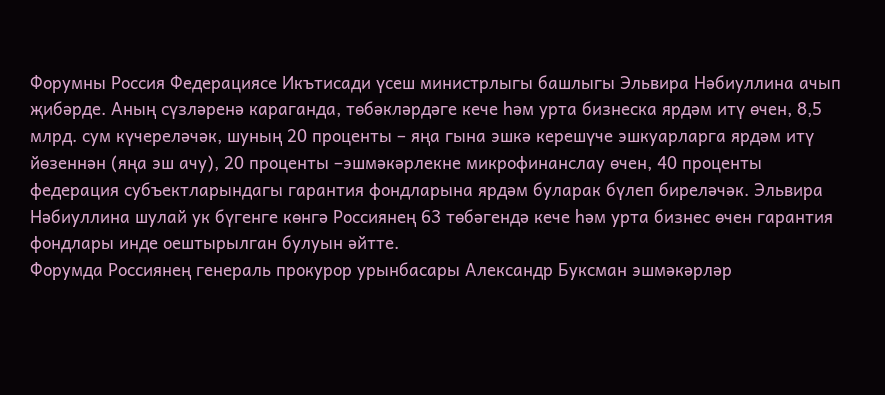Форумны Россия Федерациясе Икътисади үсеш министрлыгы башлыгы Эльвира Нәбиуллина ачып җибәрде. Аның сүзләренә караганда, төбәкләрдәге кече һәм урта бизнеска ярдәм итү өчен, 8,5 млрд. сум күчереләчәк, шуның 20 проценты – яңа гына эшкә керешүче эшкуарларга ярдәм итү йөзеннән (яңа эш ачу), 20 проценты –эшмәкәрлекне микрофинанслау өчен, 40 проценты федерация субъектларындагы гарантия фондларына ярдәм буларак бүлеп биреләчәк. Эльвира Нәбиуллина шулай ук бүгенге көнгә Россиянең 63 төбәгендә кече һәм урта бизнес өчен гарантия фондлары инде оештырылган булуын әйтте.
Форумда Россиянең генераль прокурор урынбасары Александр Буксман эшмәкәрләр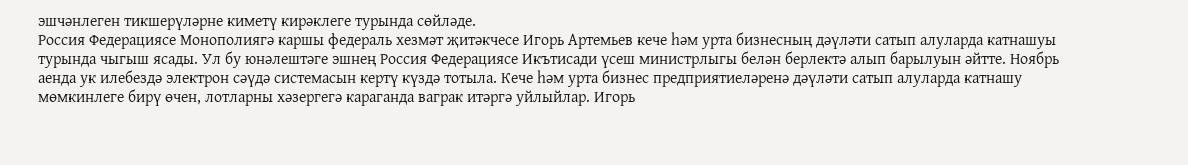эшчәнлеген тикшерүләрне киметү кирәклеге турында сөйләде.
Россия Федерациясе Монополиягә каршы федераль хезмәт җитәкчесе Игорь Артемьев кече һәм урта бизнесның дәүләти сатып алуларда катнашуы турында чыгыш ясады. Ул бу юнәлештәге эшнең Россия Федерациясе Икътисади үсеш министрлыгы белән берлектә алып барылуын әйтте. Ноябрь аенда ук илебездә электрон сәүдә системасын кертү күздә тотыла. Кече һәм урта бизнес предприятиеләренә дәүләти сатып алуларда катнашу мөмкинлеге бирү өчен, лотларны хәзергегә караганда ваграк итәргә уйлыйлар. Игорь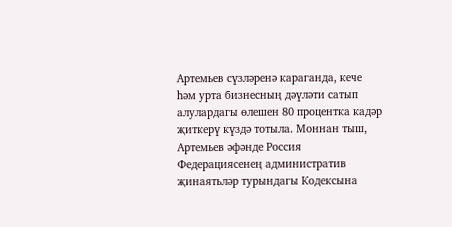Артемьев сүзләренә караганда, кече һәм урта бизнесның дәүләти сатып алулардагы өлешен 80 процентка кадәр җиткерү күздә тотыла. Моннан тыш, Артемьев әфәнде Россия Федерациясенең административ җинаятьләр турындагы Кодексына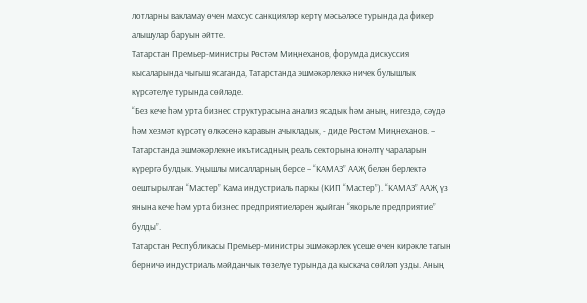лотларны вакламау өчен махсус санкцияләр кертү мәсьәләсе турында да фикер алышулар баруын әйтте.
Татарстан Премьер-министры Рөстәм Миңнеханов, форумда дискуссия кысаларында чыгыш ясаганда, Татарстанда эшмәкәрлеккә ничек булышлык күрсәтелүе турында сөйләде.
“Без кече һәм урта бизнес структурасына анализ ясадык һәм аның, нигездә, сәүдә һәм хезмәт күрсәтү өлкәсенә каравын ачыкладык, - диде Рөстәм Миңнеханов. – Татарстанда эшмәкәрлекне икътисадның реаль секторына юнәлтү чараларын күрергә булдык. Уңышлы мисалларның берсе – “КАМАЗ” ААҖ белән берлектә оештырылган “Мастер” Кама индустриаль паркы (КИП “Мастер”). “КАМАЗ” ААҖ үз янына кече һәм урта бизнес предприятиеләрен җыйган “якорьле предприятие” булды”.
Татарстан Республикасы Премьер-министры эшмәкәрлек үсеше өчен кирәкле тагын берничә индустриаль мәйданчык төзелүе турында да кыскача сөйләп узды. Аның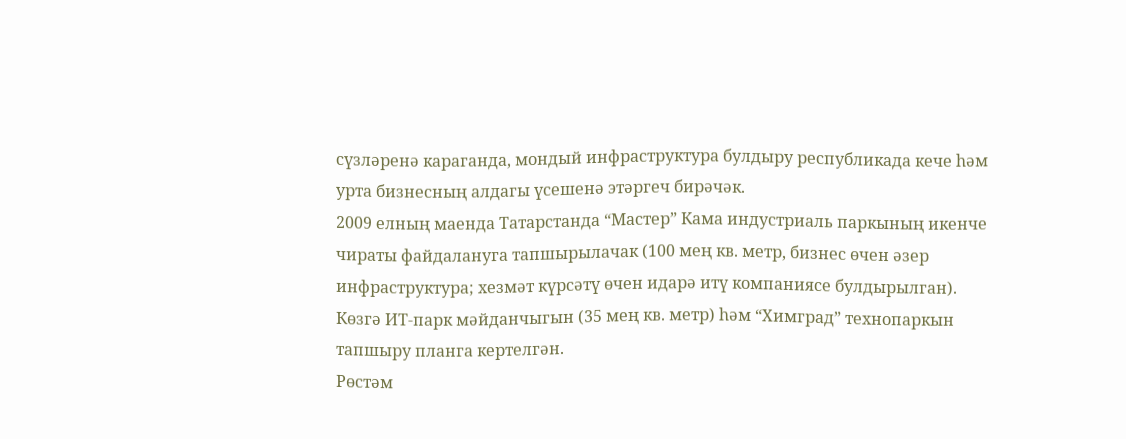сүзләренә караганда, мондый инфраструктура булдыру республикада кече һәм урта бизнесның алдагы үсешенә этәргеч бирәчәк.
2009 елның маенда Татарстанда “Мастер” Кама индустриаль паркының икенче чираты файдалануга тапшырылачак (100 мең кв. метр, бизнес өчен әзер инфраструктура; хезмәт күрсәтү өчен идарә итү компаниясе булдырылган). Көзгә ИТ-парк мәйданчыгын (35 мең кв. метр) һәм “Химград” технопаркын тапшыру планга кертелгән.
Рөстәм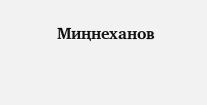Миңнеханов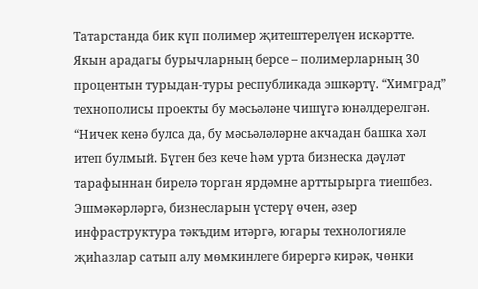Татарстанда бик күп полимер җитештерелүен искәртте. Якын арадагы бурычларның берсе – полимерларның 30 процентын турыдан-туры республикада эшкәртү. “Химград” технополисы проекты бу мәсьәләне чишүгә юнәлдерелгән.
“Ничек кенә булса да, бу мәсьәләләрне акчадан башка хәл итеп булмый. Бүген без кече һәм урта бизнеска дәүләт тарафыннан бирелә торган ярдәмне арттырырга тиешбез. Эшмәкәрләргә, бизнесларын үстерү өчен, әзер инфраструктура тәкъдим итәргә, югары технологияле җиһазлар сатып алу мөмкинлеге бирергә кирәк, чөнки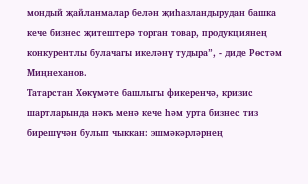мондый җайланмалар белән җиһазландырудан башка кече бизнес җитештерә торган товар, продукциянең конкурентлы булачагы икеләнү тудыра”, - диде Рөстәм Миңнеханов.
Татарстан Хөкүмәте башлыгы фикеренчә, кризис шартларында нәкъ менә кече һәм урта бизнес тиз бирешүчән булып чыккан: эшмәкәрләрнең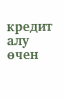кредит алу өчен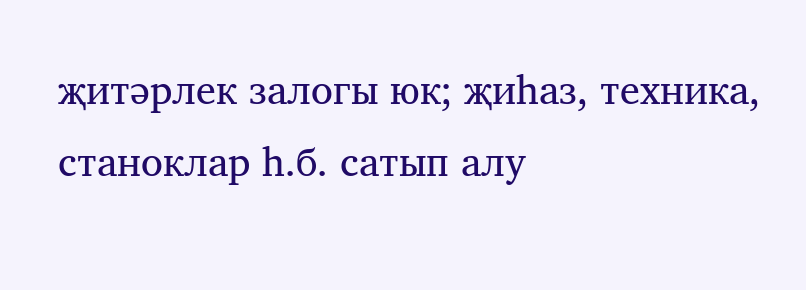җитәрлек залогы юк; җиһаз, техника, станоклар һ.б. сатып алу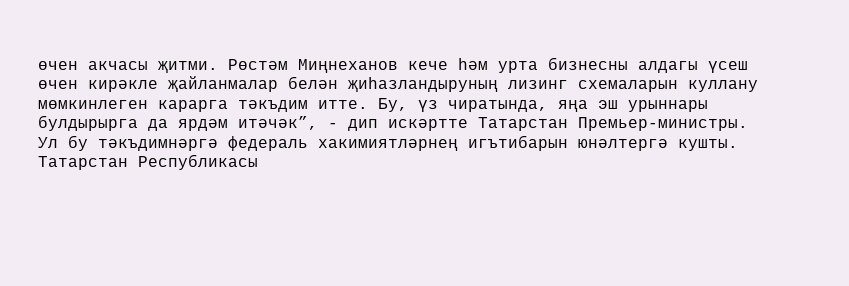өчен акчасы җитми. Рөстәм Миңнеханов кече һәм урта бизнесны алдагы үсеш өчен кирәкле җайланмалар белән җиһазландыруның лизинг схемаларын куллану мөмкинлеген карарга тәкъдим итте. Бу, үз чиратында, яңа эш урыннары булдырырга да ярдәм итәчәк”, - дип искәртте Татарстан Премьер-министры.
Ул бу тәкъдимнәргә федераль хакимиятләрнең игътибарын юнәлтергә кушты.
Татарстан Республикасы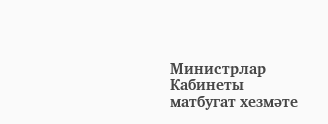Министрлар Кабинеты матбугат хезмәте